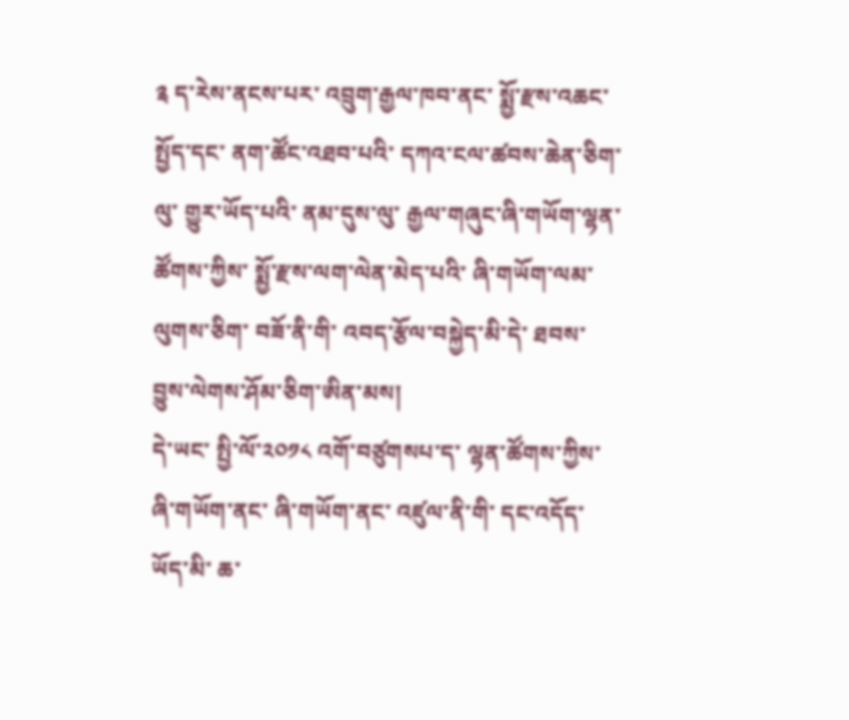༉ ད་རེས་ནངས་པར་ འབྲུག་རྒྱལ་ཁབ་ནང་ སྨྱོ་རྫས་འཆང་སྤྱོད་དང་ ནག་ཚོང་འཐབ་པའི་ དཀའ་ངལ་ཚབས་ཆེན་ཅིག་ལུ་ གྱུར་ཡོད་པའི་ ནམ་དུས་ལུ་ རྒྱལ་གཞུང་ཞི་གཡོག་ལྷན་ཚོགས་ཀྱིས་ སྨྱོ་རྫས་ལག་ལེན་མེད་པའི་ ཞི་གཡོག་ལམ་ལུགས་ཅིག་ བཟོ་ནི་གི་ འབད་རྩོལ་བསྐྱེད་མི་དེ་ ཐབས་བྱུས་ལེགས་ཤོམ་ཅིག་ཨིན་མས།
དེ་ཡང་ སྤྱི་ལོ་༢༠༡༨ འགོ་བཙུགསཔ་ད་ ལྷན་ཚོགས་ཀྱིས་ ཞི་གཡོག་ནང་ ཞི་གཡོག་ནང་ འཛུལ་ནི་གི་ དང་འདོད་ཡོད་མི་ ཆ་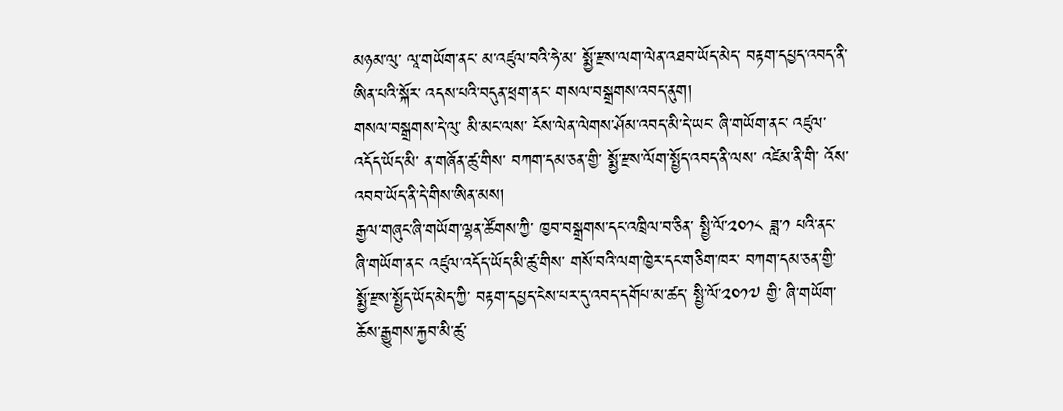མཉམ་ལུ་ ལཱ་གཡོག་ནང་ མ་འཛུལ་བའི་ཧེ་མ་ སྨྱོ་རྫས་ལག་ལེན་འཐབ་ཡོད་མེད་ བརྟག་དཔྱད་འབད་ནི་ཨིན་པའི་སྐོར་ འདས་པའི་བདུན་ཕྲག་ནང་ གསལ་བསྒྲགས་འབད་ནུག།
གསལ་བསྒྲགས་དེ་ལུ་ མི་མང་ལས་ ངོས་ལེན་ལེགས་ཤོམ་འབད་མི་དེ་ཡང་ ཞི་གཡོག་ནང་ འཛུལ་འདོད་ཡོད་མི་ ན་གཞོན་ཚུ་གིས་ བཀག་དམ་ཅན་གྱི་ སྨྱོ་རྫས་ལོག་སྤྱོད་འབད་ནི་ལས་ འཛེམ་ནི་གི་ འོས་འབབ་ཡོད་ནི་དེ་གིས་ཨིན་མས།
རྒྱལ་གཞུང་ཞི་གཡོག་ལྷན་ཚོགས་ཀྱི་ ཁྱབ་བསྒྲགས་དང་འཁྲིལ་བ་ཅིན་ སྤྱི་ལོ་༢༠༡༨ ཟླ་༡ པའི་ནང་ ཞི་གཡོག་ནང་ འཛུལ་འདོད་ཡོད་མི་ཚུ་གིས་ གསོ་བའི་ལག་ཁྱེར་དང་གཅིག་ཁར་ བཀག་དམ་ཅན་གྱི་ སྨྱོ་རྫས་སྤྱོད་ཡོད་མེད་ཀྱི་ བརྟག་དཔྱད་ངེས་པར་དུ་འབད་དགོཔ་མ་ཚད་ སྤྱི་ལོ་༢༠༡༧ གྱི་ ཞི་གཡོག་ཆོས་རྒྱུགས་རྐྱབ་མི་ཚུ་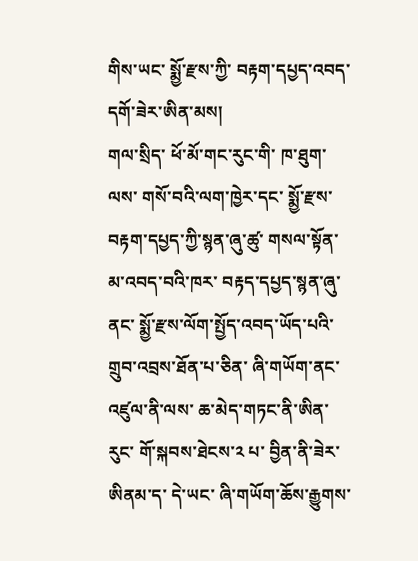གིས་ཡང་ སྨྱོ་རྫས་ཀྱི་ བརྟག་དཔྱད་འབད་དགོ་ཟེར་ཨིན་མས།
གལ་སྲིད་ ཕོ་མོ་གང་རུང་གི་ ཁ་ཐུག་ལས་ གསོ་བའི་ལག་ཁྱེར་དང་ སྨྱོ་རྫས་བརྟག་དཔྱད་ཀྱི་སྙན་ཞུ་ཚུ་ གསལ་སྟོན་མ་འབད་བའི་ཁར་ བརྟད་དཔྱད་སྙན་ཞུ་ནང་ སྨྱོ་རྫས་ལོག་སྤྱོད་འབད་ཡོད་པའི་ གྲུབ་འབྲས་ཐོན་པ་ཅིན་ ཞི་གཡོག་ནང་ འཛུལ་ནི་ལས་ ཆ་མེད་གཏང་ནི་ཨིན་རུང་ གོ་སྐབས་ཐེངས་༢ པ་ བྱིན་ནི་ཟེར་ཨིནམ་ད་ དེ་ཡང་ ཞི་གཡོག་ཆོས་རྒྱུགས་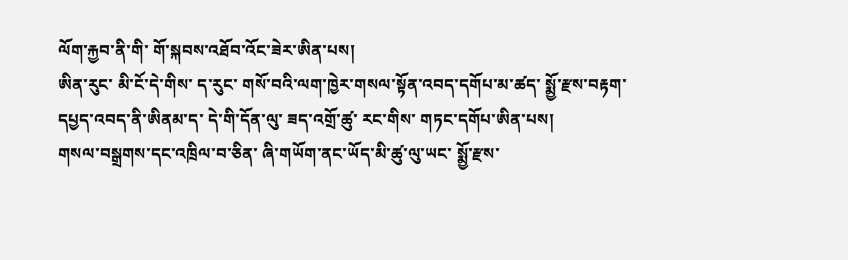ལོག་རྐྱབ་ནི་གི་ གོ་སྐབས་འཐོབ་འོང་ཟེར་ཨིན་པས།
ཨིན་རུང་ མི་ངོ་དེ་གིས་ ད་རུང་ གསོ་བའི་ལག་ཁྱེར་གསལ་སྟོན་འབད་དགོཔ་མ་ཚད་ སྨྱོ་རྫས་བརྟག་དཔྱད་འབད་ནི་ཨིནམ་ད་ དེ་གི་དོན་ལུ་ ཟད་འགྲོ་ཚུ་ རང་གིས་ གཏང་དགོཔ་ཨིན་པས།
གསལ་བསྒྲགས་དང་འཁྲིལ་བ་ཅིན་ ཞི་གཡོག་ནང་ཡོད་མི་ཚུ་ལུ་ཡང་ སྨྱོ་རྫས་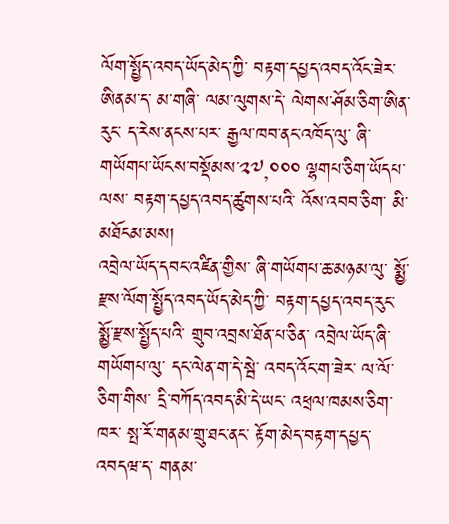ལོག་སྤྱོད་འབད་ཡོད་མེད་ཀྱི་ བརྟག་དཔྱད་འབད་འོང་ཟེར་ཨིནམ་ད་ མ་གཞི་ ལམ་ལུགས་དེ་ ལེགས་ཤོམ་ཅིག་ཨིན་རུང་ ད་རེས་ནངས་པར་ རྒྱལ་ཁབ་ནང་འཁོད་ལུ་ ཞི་གཡོགཔ་ཡོངས་བསྡོམས་༢༧,༠༠༠ ལྷགཔ་ཅིག་ཡོདཔ་ལས་ བརྟག་དཔྱད་འབད་ཚུགས་པའི་ འོས་འབབ་ཅིག་ མི་མཐོངམ་མས།
འབྲེལ་ཡོད་དབང་འཛིན་གྱིས་ ཞི་གཡོགཔ་ཆ་མཉམ་ལུ་ སྨྱོ་རྫས་ལོག་སྤྱོད་འབད་ཡོད་མེད་ཀྱི་ བརྟག་དཔྱད་འབད་རུང་ སྨྱོ་རྫས་སྤྱོད་པའི་ གྲུབ་འབྲས་ཐོན་པ་ཅིན་ འབྲེལ་ཡོད་ཞི་གཡོགཔ་ལུ་ དང་ལེན་ག་དེ་སྦེ་ འབད་འོང་ག་ཟེར་ ལ་ལོ་ཅིག་གིས་ དྲི་བཀོད་འབད་མི་དེ་ཡང་ འཕྲལ་ཁམས་ཅིག་ཁར་ སྤ་རོ་གནམ་གྲུ་ཐང་ནང་ རྟོག་མེད་བརྟག་དཔྱད་འབདཝ་ད་ གནམ་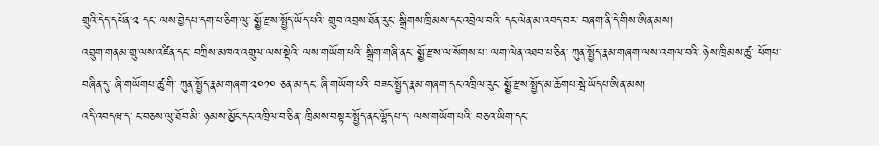གྲུའི་དེད་དཔོན་༢ དང་ ལས་བྱེདཔ་དག་པ་ཅིག་ལུ་ སྨྱོ་རྫས་སྤྱོད་ཡོད་པའི་ གྲུབ་འབྲས་ཐོན་རུང་ སྒྲིགས་ཁྲིམས་དང་འབྲེལ་བའི་ དང་ལེན་མ་འབད་བར་ བཞག་ནི་དེ་གིས་ཨིན་མས།
འབྲུག་གནམ་གྲུ་ལས་འཛིན་དང་ བཀྲིས་མཁའ་འགྲུལ་ལས་སྡེའི་ ལས་གཡོག་པའི་ སྒྲིག་གཞི་ནང་ སྨྱོ་རྫས་ལ་སོགས་པ་ ལག་ལེན་འཐབ་པ་ཅིན་ ཀུན་སྤྱོད་རྣམ་གཞག་ལས་འགལ་བའི་ ཉེས་ཁྲིམས་ཚུ་ ཕོགཔ་བཞིན་དུ་ ཞི་གཡོགཔ་ཚུ་གི་ ཀུན་སྤྱོད་རྣམ་གཞག་༢༠༡༠ ཅན་མ་དང་ ཞི་གཡོག་པའི་ བཟང་སྤྱོད་རྣམ་གཞག་དང་འཁྲིལ་རུང་ སྨྱོ་རྫས་སྤྱོད་མ་ཆོགཔ་སྦེ་ཡོདཔ་ཨིན་མས།
འདི་འབདཝ་ད་ ང་བཅས་ལུ་ཐོབ་མི་ ཉམས་མྱོང་དང་འཁྲིལ་བ་ཅིན་ ཁྲིམས་བསྟར་སྤྱོད་ནང་ལྷོདཔ་ད་ ལས་གཡོག་པའི་ བཅའ་ཡིག་དང་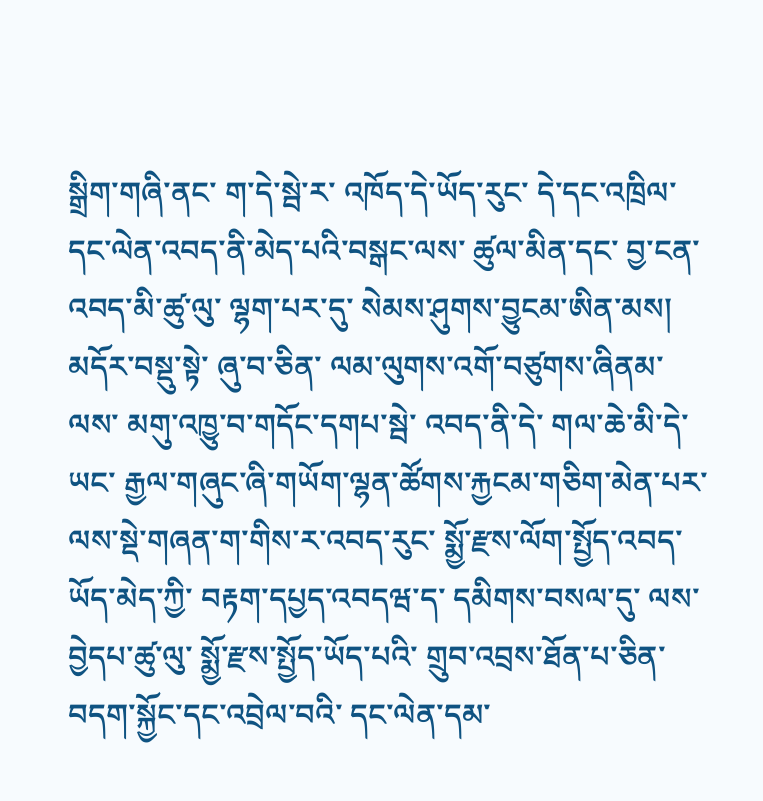སྒྲིག་གཞི་ནང་ ག་དེ་སྦེ་ར་ འཁོད་དེ་ཡོད་རུང་ དེ་དང་འཁྲིལ་ དང་ལེན་འབད་ནི་མེད་པའི་བསྒང་ལས་ ཚུལ་མིན་དང་ བྱ་ངན་འབད་མི་ཚུ་ལུ་ ལྷག་པར་དུ་ སེམས་ཤུགས་བྱུངམ་ཨིན་མས།
མདོར་བསྡུ་སྟེ་ ཞུ་བ་ཅིན་ ལམ་ལུགས་འགོ་བཙུགས་ཞིནམ་ལས་ མགུ་འཁྱུ་བ་གདོང་དགཔ་སྦེ་ འབད་ནི་དེ་ གལ་ཆེ་མི་དེ་ཡང་ རྒྱལ་གཞུང་ཞི་གཡོག་ལྷན་ཚོགས་རྐྱངམ་གཅིག་མེན་པར་ ལས་སྡེ་གཞན་ག་གིས་ར་འབད་རུང་ སྨྱོ་རྫས་ལོག་སྤྱོད་འབད་ཡོད་མེད་ཀྱི་ བརྟག་དཔྱད་འབདཝ་ད་ དམིགས་བསལ་དུ་ ལས་བྱེདཔ་ཚུ་ལུ་ སྨྱོ་རྫས་སྤྱོད་ཡོད་པའི་ གྲུབ་འབྲས་ཐོན་པ་ཅིན་ བདག་སྐྱོང་དང་འབྲེལ་བའི་ དང་ལེན་དམ་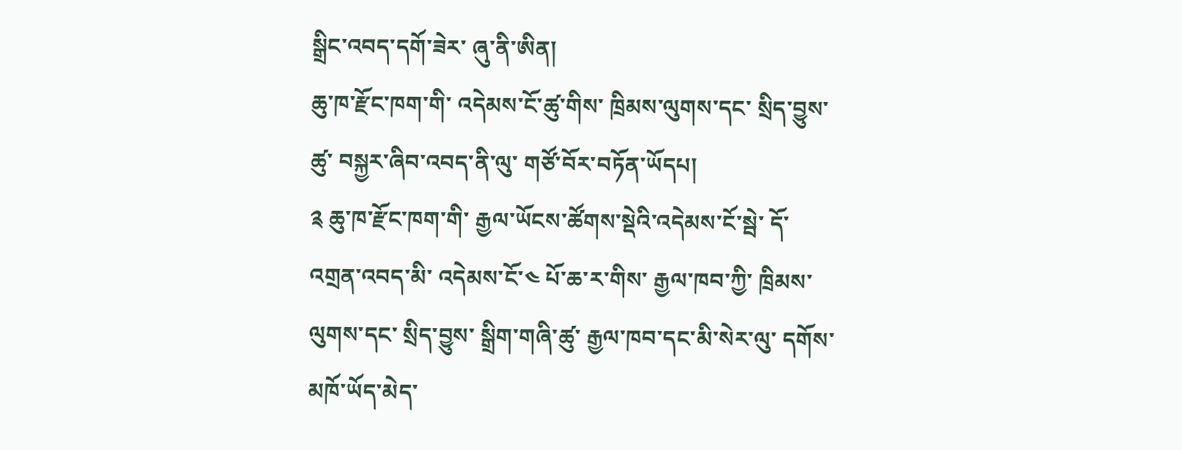སྒྲིང་འབད་དགོ་ཟེར་ ཞུ་ནི་ཨིན།
ཆུ་ཁ་རྫོང་ཁག་གི་ འདེམས་ངོ་ཚུ་གིས་ ཁྲིམས་ལུགས་དང་ སྲིད་བྱུས་ཚུ་ བསྐྱར་ཞིབ་འབད་ནི་ལུ་ གཙོ་བོར་བཏོན་ཡོདཔ།
༉ ཆུ་ཁ་རྫོང་ཁག་གི་ རྒྱལ་ཡོངས་ཚོགས་སྡེའི་འདེམས་ངོ་སྦེ་ དོ་འགྲན་འབད་མི་ འདེམས་ངོ་༤ པོ་ཆ་ར་གིས་ རྒྱལ་ཁབ་ཀྱི་ ཁྲིམས་ལུགས་དང་ སྲིད་བྱུས་ སྒྲིག་གཞི་ཚུ་ རྒྱལ་ཁབ་དང་མི་སེར་ལུ་ དགོས་མཁོ་ཡོད་མེད་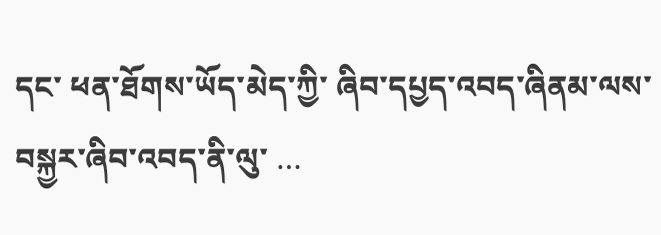དང་ ཕན་ཐོགས་ཡོད་མེད་ཀྱི་ ཞིབ་དཔྱད་འབད་ཞིནམ་ལས་ བསྐྱར་ཞིབ་འབད་ནི་ལུ་ …